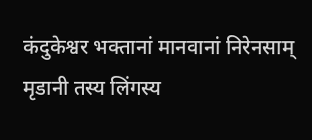कंदुकेश्वर भक्तानां मानवानां निरेनसाम्
मृडानी तस्य लिंगस्य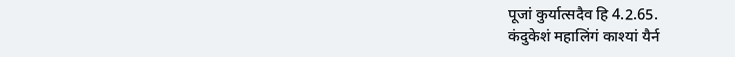पूजां कुर्यात्सदैव हि 4.2.65.
कंदुकेशं महालिंगं काश्यां यैर्न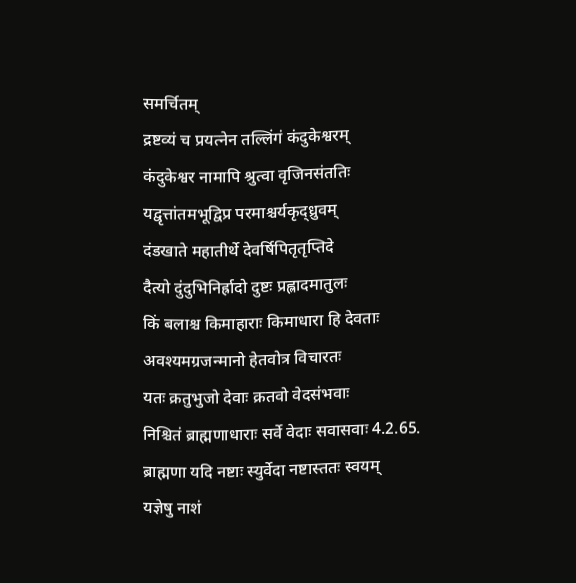समर्चितम्
द्रष्टव्यं च प्रयत्नेन तल्लिंगं कंदुकेश्वरम्
कंदुकेश्वर नामापि श्रुत्वा वृजिनसंततिः
यद्वृत्तांतमभूद्विप्र परमाश्चर्यकृद्ध्रुवम्
दंडखाते महातीर्थे देवर्षिपितृतृप्तिदे
दैत्यो दुंदुभिनिर्ह्रादो दुष्टः प्रह्लादमातुलः
किं बलाश्च किमाहाराः किमाधारा हि देवताः
अवश्यमग्रजन्मानो हेतवोत्र विचारतः
यतः क्रतुभुजो देवाः क्रतवो वेदसंभवाः
निश्चितं ब्राह्मणाधाराः सर्वे वेदाः सवासवाः 4.2.65.
ब्राह्मणा यदि नष्टाः स्युर्वेदा नष्टास्ततः स्वयम्
यज्ञेषु नाशं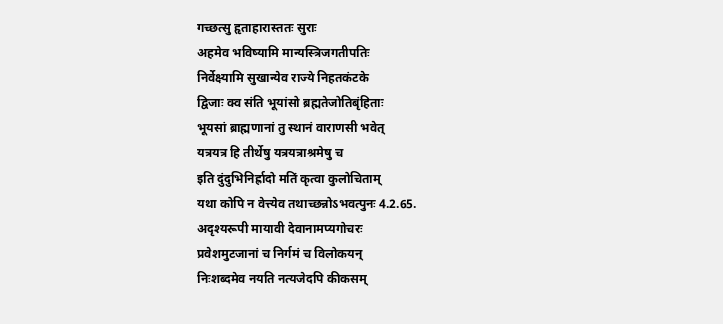गच्छत्सु हृताहारास्ततः सुराः
अहमेव भविष्यामि मान्यस्त्रिजगतीपतिः
निर्वेक्ष्यामि सुखान्येव राज्ये निहतकंटके
द्विजाः क्व संति भूयांसो ब्रह्मतेजोतिबृंहिताः
भूयसां ब्राह्मणानां तु स्थानं वाराणसी भवेत्
यत्रयत्र हि तीर्थेषु यत्रयत्राश्रमेषु च
इति दुंदुभिनिर्ह्रादो मतिं कृत्वा कुलोचिताम्
यथा कोपि न वेत्त्येव तथाच्छन्नोऽभवत्पुनः 4.2.65.
अदृश्यरूपी मायावी देवानामप्यगोचरः
प्रवेशमुटजानां च निर्गमं च विलोकयन्
निःशब्दमेव नयति नत्यजेदपि कीकसम्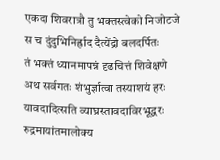एकदा शिवरात्रौ तु भक्तस्त्वेको निजोटजे
स च दुंदुभिनिर्ह्राद दैत्येंद्रो बलदर्पितः
तं भक्तं ध्यानमापन्नं दृढचित्तं शिवेक्षणे
अथ सर्वगतः शंभुर्ज्ञात्वा तस्याशयं हरः
यावदादित्सति व्याघ्रस्तावदाविरभूद्धरः
रुद्रमायांतमालोक्य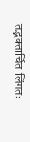तद्भक्तार्चित लिंगतः